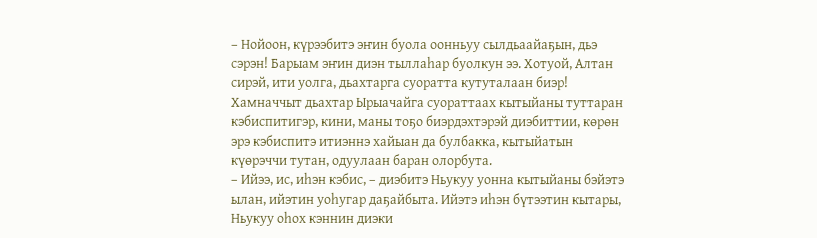– Нойоон, күрээбитэ эҥин буола оонньуу сылдьаайаҕын, дьэ сэрэн! Барыам эҥин диэн тыллаһар буолкун ээ. Хотуой, Алтан сирэй, ити уолга, дьахтарга суоратта кутуталаан биэр!
Хамначчыт дьахтар Ырыачайга суораттаах кытыйаны туттаран кэбиспитигэр, кини, маны тоҕо биэрдэхтэрэй диэбиттии, көрөн эрэ кэбиспитэ итиэннэ хайыан да булбакка, кытыйатын күөрэччи тутан, одуулаан баран олорбута.
– Ийээ, ис, иһэн кэбис, – диэбитэ Ньукуу уонна кытыйаны бэйэтэ ылан, ийэтин уоһугар даҕайбыта. Ийэтэ иһэн бүтээтин кытары, Ньукуу оһох кэннин диэки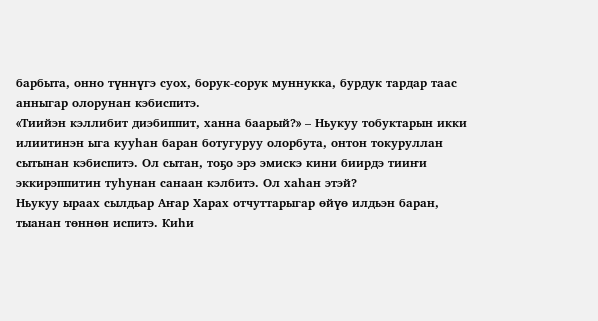барбыта, онно түннүгэ суох, борук-сорук муннукка, бурдук тардар таас анныгар олорунан кэбиспитэ.
«Тиийэн кэллибит диэбиппит, ханна баарый?» – Ньукуу тобуктарын икки илиитинэн ыга кууһан баран ботугуруу олорбута, онтон токуруллан сытынан кэбиспитэ. Ол сытан, тоҕо эрэ эмискэ кини биирдэ тииҥи эккирэппитин туһунан санаан кэлбитэ. Ол хаһан этэй?
Ньукуу ыраах сылдьар Аҥар Харах отчуттарыгар өйүө илдьэн баран, тыанан төннөн испитэ. Киһи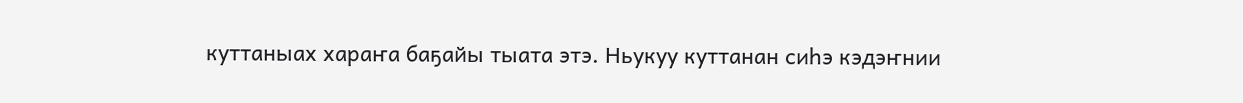куттаныах хараҥа баҕайы тыата этэ. Ньукуу куттанан сиһэ кэдэҥнии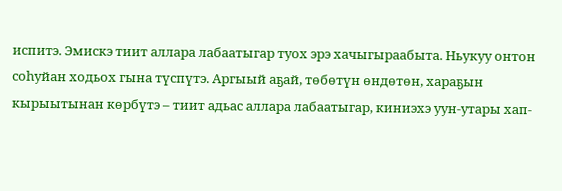испитэ. Эмискэ тиит аллара лабаатыгар туох эрэ хачыгыраабыта. Ньукуу онтон соһуйан ходьох гына түспүтэ. Аргыый аҕай, төбөтүн өндөтөн, хараҕын кырыытынан көрбүтэ – тиит адьас аллара лабаатыгар, киниэхэ уун-утары хап-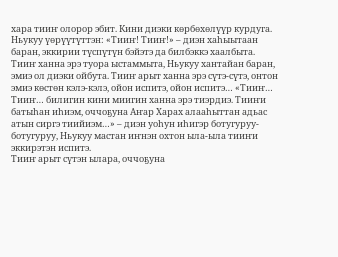хара тииҥ олорор эбит. Кини диэки көрбөхөлүүр курдуга. Ньукуу үөрүүтүттэн: «Тииҥ! Тииҥ!» – диэн хаһыытаан баран, эккирии түспүтүн бэйэтэ да билбэккэ хаалбыта. Тииҥ ханна эрэ туора ыстаммыта, Ньукуу хантайан баран, эмиэ ол диэки ойбута. Тииҥ арыт ханна эрэ сүтэ-сүтэ, онтон эмиэ көстөн кэлэ-кэлэ, ойон испитэ, ойон испитэ… «Тииҥ… Тииҥ… билигин кини миигин ханна эрэ тиэрдиэ. Тииҥи батыһан иһиэм, оччоҕуна Аҥар Харах алааһыттан адьас атын сиргэ тиийиэм…» – диэн уоһун иһигэр ботугуруу-ботугуруу, Ньукуу мастан иҥнэн охтон ыла-ыла тииҥи эккирэтэн испитэ.
Тииҥ арыт сүтэн ылара, оччоҕуна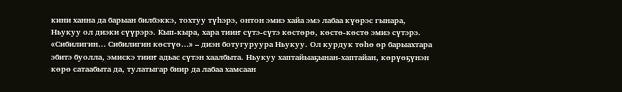кини ханна да барыан билбэккэ, тохтуу түһэрэ, онтон эмиэ хайа эмэ лабаа күөрэс гынара, Ньукуу ол диэки сүүрэрэ. Кып-кыра, хара тииҥ сүтэ-сүтэ көстөрө, көстө-көстө эмиэ сүтэрэ. «Сибилигин… Сибилигин көстүө…» – диэн ботугуруура Ньукуу. Ол курдук төһө өр барыахтара эбитэ буолла, эмискэ тииҥ адьас сүтэн хаалбыта. Ньукуу хаптайыаҕынан-хаптайан, көрүөҕүнэн көрө сатаабыта да, тулатыгар биир да лабаа хамсаан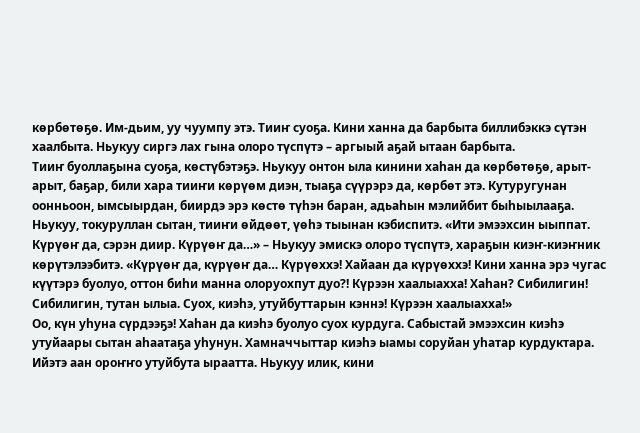көрбөтөҕө. Им-дьим, уу чуумпу этэ. Тииҥ суоҕа. Кини ханна да барбыта биллибэккэ сүтэн хаалбыта. Ньукуу сиргэ лах гына олоро түспүтэ – аргыый аҕай ытаан барбыта.
Тииҥ буоллаҕына суоҕа, көстүбэтэҕэ. Ньукуу онтон ыла кинини хаһан да көрбөтөҕө, арыт-арыт, баҕар, били хара тииҥи көрүөм диэн, тыаҕа сүүрэрэ да, көрбөт этэ. Кутуругунан оонньоон, ымсыырдан, биирдэ эрэ көстө түһэн баран, адьаһын мэлийбит быһыылааҕа.
Ньукуу, токуруллан сытан, тииҥи өйдөөт, үөһэ тыынан кэбиспитэ. «Ити эмээхсин ыыппат. Күрүөҥ да, сэрэн диир. Күрүөҥ да…» – Ньукуу эмискэ олоро түспүтэ, хараҕын киэҥ-киэҥник көрүтэлээбитэ. «Күрүөҥ да, күрүөҥ да… Күрүөххэ! Хайаан да күрүөххэ! Кини ханна эрэ чугас күүтэрэ буолуо, оттон биһи манна олоруохпут дуо?! Күрээн хаалыахха! Хаһан? Сибилигин! Сибилигин, тутан ылыа. Суох, киэһэ, утуйбуттарын кэннэ! Күрээн хаалыахха!»
Оо, күн уһуна сүрдээҕэ! Хаһан да киэһэ буолуо суох курдуга. Сабыстай эмээхсин киэһэ утуйаары сытан аһаатаҕа уһунун. Хамначчыттар киэһэ ыамы соруйан уһатар курдуктара.
Ийэтэ аан ороҥҥо утуйбута ыраатта. Ньукуу илик, кини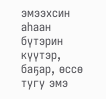эмээхсин аһаан бүтэрин күүтэр, баҕар, өссө тугу эмэ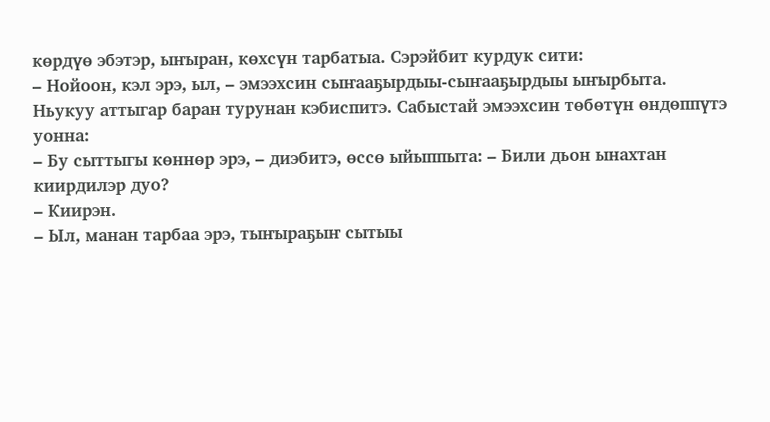көрдүө эбэтэр, ыҥыран, көхсүн тарбатыа. Сэрэйбит курдук сити:
– Нойоон, кэл эрэ, ыл, – эмээхсин сыҥааҕырдыы-сыҥааҕырдыы ыҥырбыта.
Ньукуу аттыгар баран турунан кэбиспитэ. Сабыстай эмээхсин төбөтүн өндөппүтэ уонна:
– Бу сыттыгы көннөр эрэ, – диэбитэ, өссө ыйыппыта: – Били дьон ынахтан киирдилэр дуо?
– Киирэн.
– Ыл, манан тарбаа эрэ, тыҥыраҕыҥ сытыы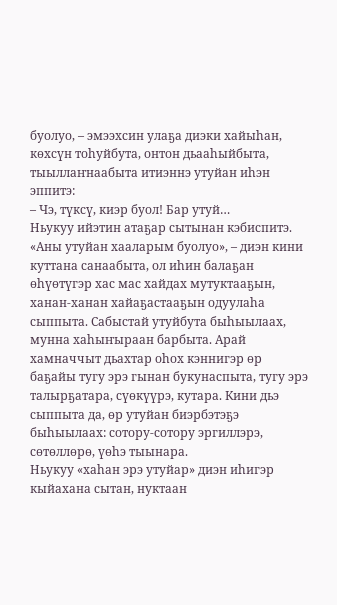буолуо, – эмээхсин улаҕа диэки хайыһан, көхсүн тоһуйбута, онтон дьааһыйбыта, тыыллаҥнаабыта итиэннэ утуйан иһэн эппитэ:
– Чэ, түксү, киэр буол! Бар утуй…
Ньукуу ийэтин атаҕар сытынан кэбиспитэ. «Аны утуйан хааларым буолуо», – диэн кини куттана санаабыта, ол иһин балаҕан өһүөтүгэр хас мас хайдах мутуктааҕын, ханан-ханан хайаҕастааҕын одуулаһа сыппыта. Сабыстай утуйбута быһыылаах, мунна хаһыҥыраан барбыта. Арай хамначчыт дьахтар оһох кэннигэр өр баҕайы тугу эрэ гынан букунаспыта, тугу эрэ талырҕатара, сүөкүүрэ, кутара. Кини дьэ сыппыта да, өр утуйан биэрбэтэҕэ быһыылаах: сотору-сотору эргиллэрэ, сөтөллөрө, үөһэ тыынара.
Ньукуу «хаһан эрэ утуйар» диэн иһигэр кыйахана сытан, нуктаан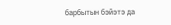барбытын бэйэтэ да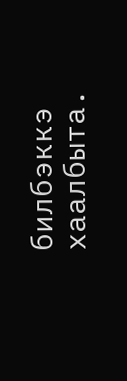билбэккэ хаалбыта.